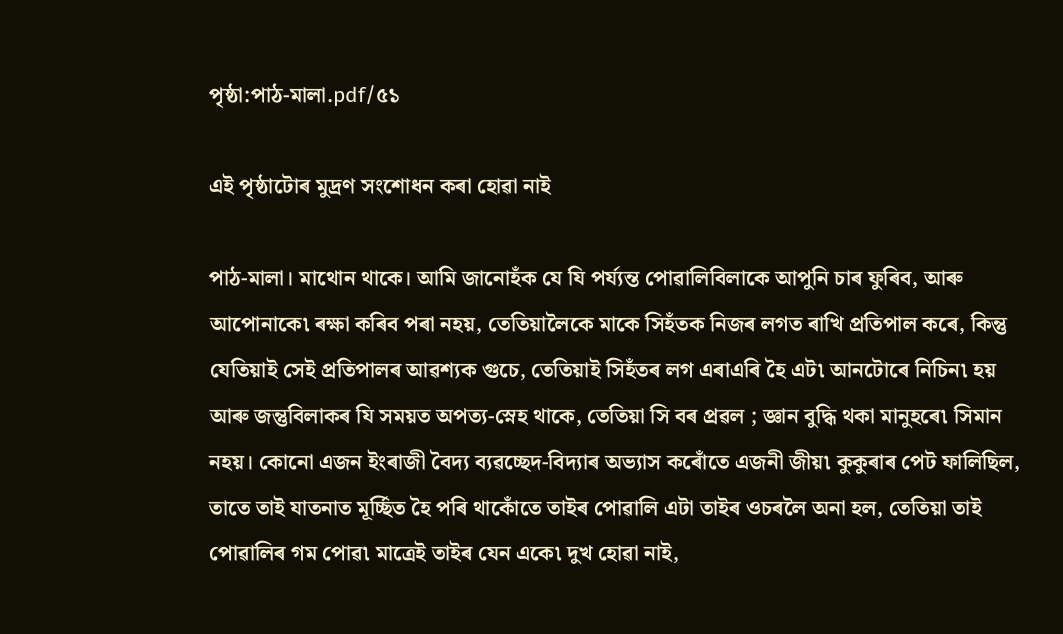পৃষ্ঠা:পাঠ-মালা.pdf/৫১

এই পৃষ্ঠাটোৰ মুদ্ৰণ সংশোধন কৰা হোৱা নাই

পাঠ-মালা। মাথোন থাকে। আমি জানোহঁক যে যি পৰ্য্যন্ত পোৱালিবিলাকে আপুনি চাৰ ফুৰিব, আৰু আপোনাকে৷ ৰক্ষা কৰিব পৰা নহয়, তেতিয়ালৈকে মাকে সিহঁতক নিজৰ লগত ৰাখি প্ৰতিপাল কৰে, কিন্তু যেতিয়াই সেই প্রতিপালৰ আৱশ্যক গুচে, তেতিয়াই সিহঁতৰ লগ এৰাএৰি হৈ এট৷ আনটোৰে নিচিন৷ হয় আৰু জন্তুবিলাকৰ যি সময়ত অপত্য-স্নেহ থাকে, তেতিয়া সি বৰ প্ৰৱল ; জ্ঞান বুদ্ধি থকা মানুহৰে৷ সিমান নহয়। কোনো এজন ইংৰাজী বৈদ্য ব্যৱচ্ছেদ-বিদ্যাৰ অভ্যাস কৰোঁতে এজনী জীয়৷ কুকুৰাৰ পেট ফালিছিল, তাতে তাই যাতনাত মূৰ্চ্ছিত হৈ পৰি থাকোঁতে তাইৰ পোৱালি এটা তাইৰ ওচৰলৈ অনা হল, তেতিয়া তাই পোৱালিৰ গম পোৱ৷ মাত্রেই তাইৰ যেন একে৷ দুখ হোৱা নাই,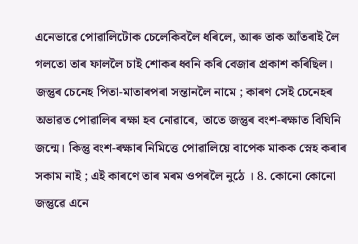এনেভাৱে পোৱালিটোক চেলেকিবলৈ ধৰিলে, আৰু তাক আঁতৰাই লৈ গলতো তাৰ ফাললৈ চাই শোকৰ ধ্বনি কৰি বেজাৰ প্ৰকাশ কৰিছিল। জন্তুৰ চেনেহ পিতা-মাতাৰপৰা সন্তানলৈ নামে ; কাৰণ সেই চেনেহৰ অভাৱত পোৱালিৰ ৰক্ষা হব নোৱাৰে, তাতে জন্তুৰ বংশ-ৰক্ষাত বিঘিনি জন্মে। কিন্তু বংশ-ৰক্ষাৰ নিমিত্তে পোৱালিয়ে বাপেক মাকক স্নেহ কৰাৰ সকাম নাই ; এই কাৰণে তাৰ মৰম ওপৰলৈ নুঠে । 8. কোনো কোনো জন্তুৱে এনে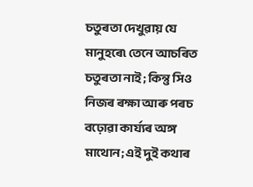চতুৰতা দেখুৱায় যে মানুহৰে৷ তেনে আচৰিত চতুৰতা নাই ; কিন্তু সিও নিজৰ ৰক্ষা আৰু পৰচ বঢ়োৱা কাৰ্য্যৰ অঙ্গ মাথোন; এই দুই কথাৰ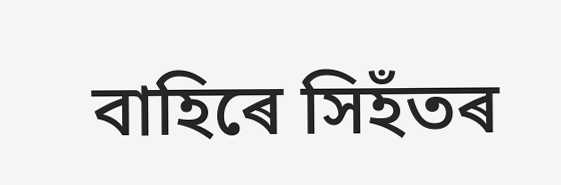বাহিৰে সিহঁতৰ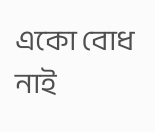একো বোধ নাই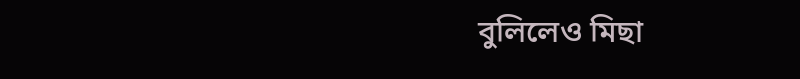বুলিলেও মিছা